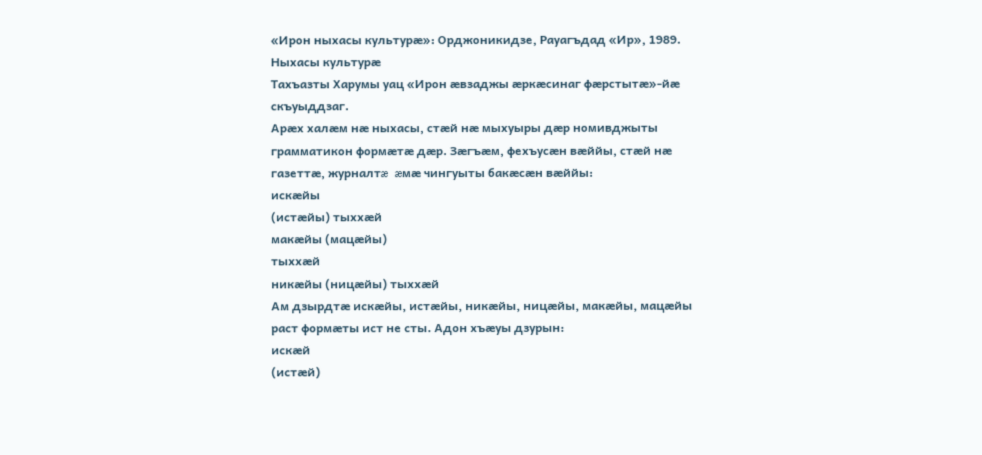«Ирон ныхасы культурæ»: Орджоникидзе, Рауагъдад «Ир», 1989.
Ныхасы культурæ
Тахъазты Харумы уац «Ирон æвзаджы æркæсинаг фæрстытæ»-йæ скъуыддзаг.
Арæх халæм нæ ныхасы, стæй нæ мыхуыры дæр номивджыты грамматикон формæтæ дæр. Зæгъæм, фехъусæн вæййы, стæй нæ газеттæ, журналтæ æмæ чингуыты бакæсæн вæййы:
искæйы
(истæйы) тыххæй
макæйы (мацæйы)
тыххæй
никæйы (ницæйы) тыххæй
Ам дзырдтæ искæйы, истæйы, никæйы, ницæйы, макæйы, мацæйы раст формæты ист не сты. Адон хъæуы дзурын:
искæй
(истæй)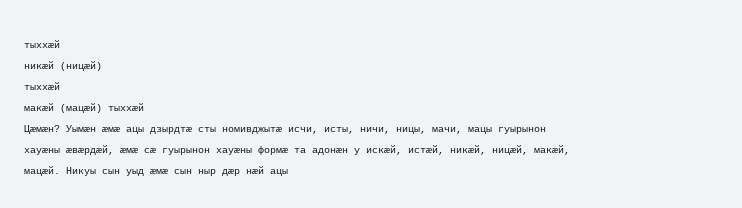тыххæй
никæй (ницæй)
тыххæй
макæй (мацæй) тыххæй
Цæмæн? Уымæн æмæ ацы дзырдтæ сты номивджытæ исчи, исты, ничи, ницы, мачи, мацы гуырынон хауæны æвæрдæй, æмæ сæ гуырынон хауæны формæ та адонæн у искæй, истæй, никæй, ницæй, макæй, мацæй. Никуы сын уыд æмæ сын ныр дæр нæй ацы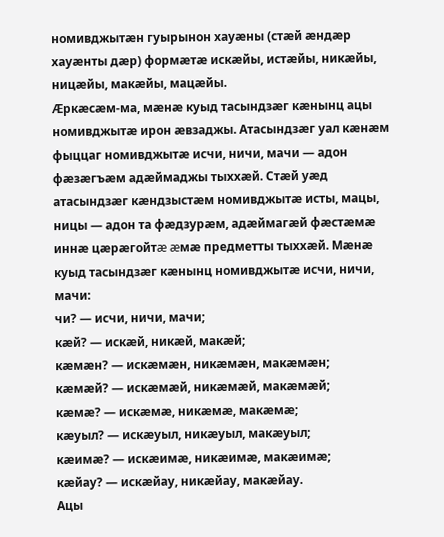номивджытæн гуырынон хауæны (стæй æндæр хауæнты дæр) формæтæ искæйы, истæйы, никæйы, ницæйы, макæйы, мацæйы.
Æркæсæм-ма, мæнæ куыд тасындзæг кæнынц ацы номивджытæ ирон æвзаджы. Атасындзæг уал кæнæм фыццаг номивджытæ исчи, ничи, мачи — адон фæзæгъæм адæймаджы тыххæй. Стæй уæд атасындзæг кæндзыстæм номивджытæ исты, мацы, ницы — адон та фæдзурæм, адæймагæй фæстæмæ иннæ цæрæгойтæ æмæ предметты тыххæй. Мæнæ куыд тасындзæг кæнынц номивджытæ исчи, ничи, мачи:
чи? — исчи, ничи, мачи;
кæй? — искæй, никæй, макæй;
кæмæн? — искæмæн, никæмæн, макæмæн;
кæмæй? — искæмæй, никæмæй, макæмæй;
кæмæ? — искæмæ, никæмæ, макæмæ;
кæуыл? — искæуыл, никæуыл, макæуыл;
кæимæ? — искæимæ, никæимæ, макæимæ;
кæйау? — искæйау, никæйау, макæйау.
Ацы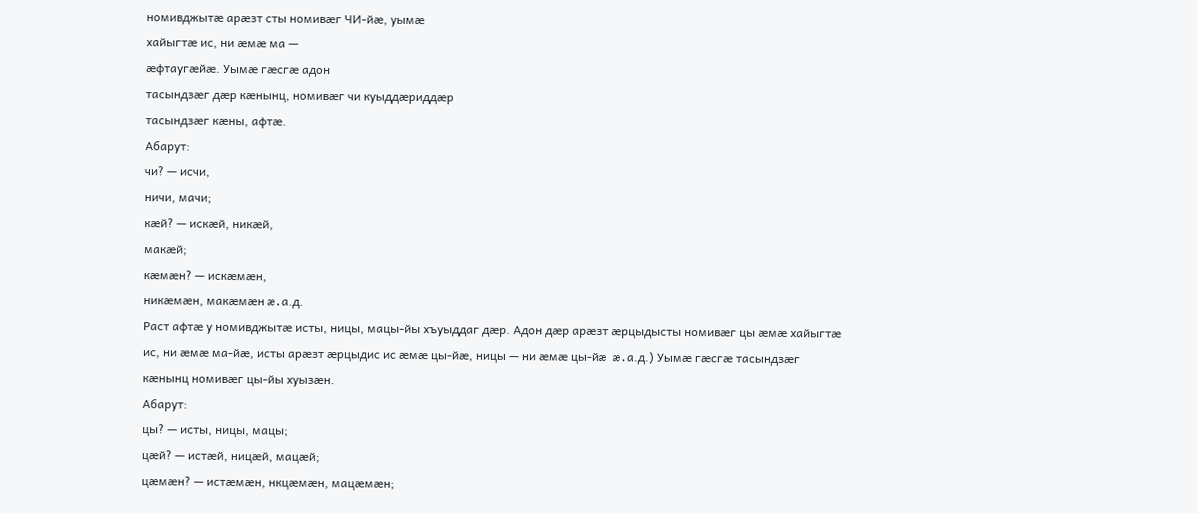номивджытæ арæзт сты номивæг ЧИ-йæ, уымæ
хайыгтæ ис, ни æмæ ма —
æфтаугæйæ. Уымæ гæсгæ адон
тасындзæг дæр кæнынц, номивæг чи куыддæриддæр
тасындзæг кæны, афтæ.
Абарут:
чи? — исчи,
ничи, мачи;
кæй? — искæй, никæй,
макæй;
кæмæн? — искæмæн,
никæмæн, макæмæн æ.а.д.
Раст афтæ у номивджытæ исты, ницы, мацы-йы хъуыддаг дæр. Адон дæр арæзт æрцыдысты номивæг цы æмæ хайыгтæ ис, ни æмæ ма-йæ, исты арæзт æрцыдис ис æмæ цы-йæ, ницы — ни æмæ цы-йæ æ.а.д.) Уымæ гæсгæ тасындзæг кæнынц номивæг цы-йы хуызæн.
Абарут:
цы? — исты, ницы, мацы;
цæй? — истæй, ницæй, мацæй;
цæмæн? — истæмæн, нкцæмæн, мацæмæн;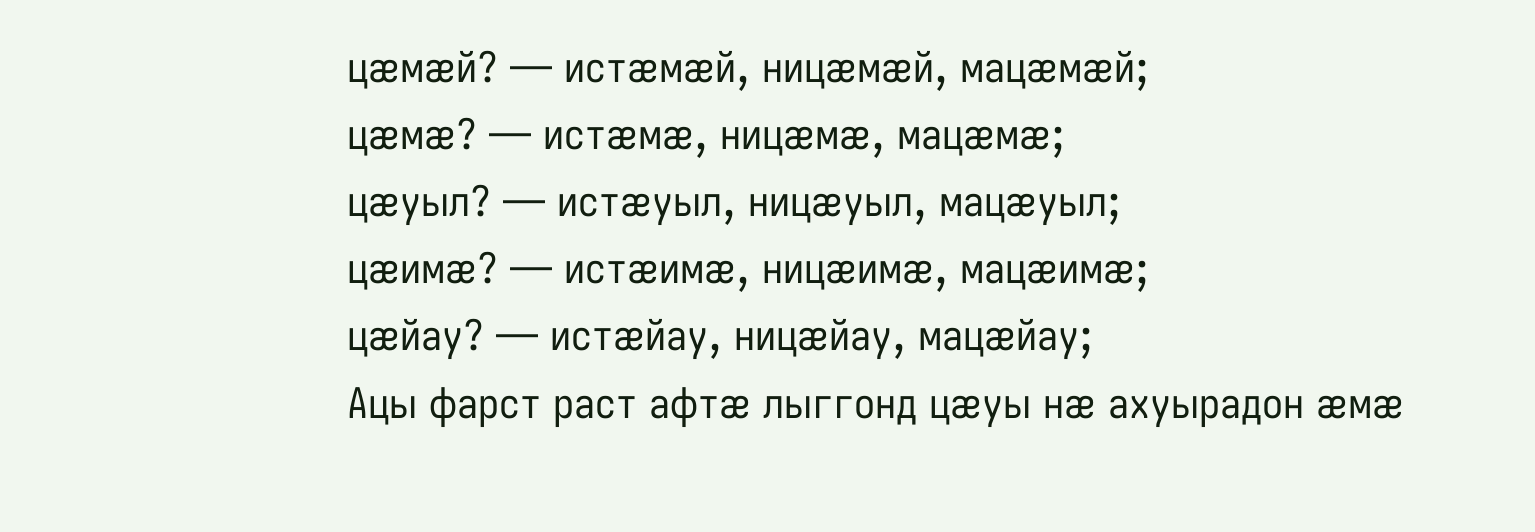цæмæй? — истæмæй, ницæмæй, мацæмæй;
цæмæ? — истæмæ, ницæмæ, мацæмæ;
цæуыл? — истæуыл, ницæуыл, мацæуыл;
цæимæ? — истæимæ, ницæимæ, мацæимæ;
цæйау? — истæйау, ницæйау, мацæйау;
Ацы фарст раст афтæ лыггонд цæуы нæ ахуырадон æмæ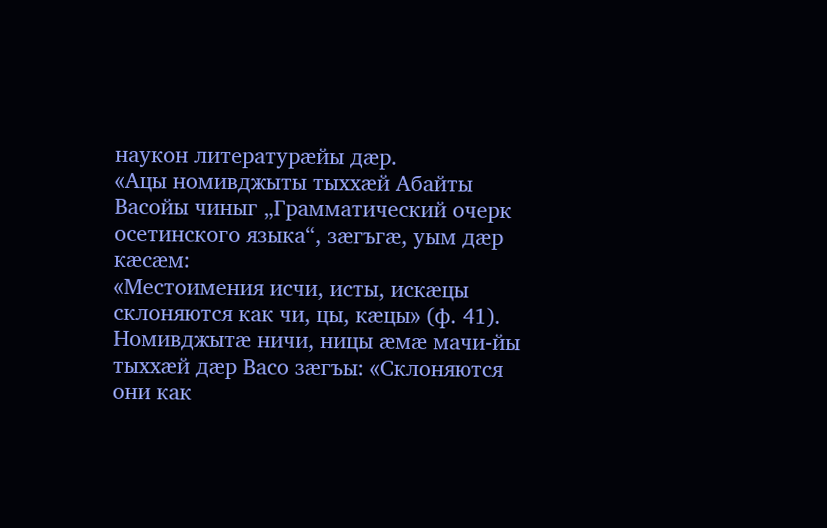наукон литературæйы дæр.
«Ацы номивджыты тыххæй Абайты Васойы чиныг „Грамматический очерк осетинского языка“, зæгъгæ, уым дæр кæсæм:
«Местоимения исчи, исты, искæцы склоняются как чи, цы, кæцы» (ф. 41). Номивджытæ ничи, ницы æмæ мачи-йы тыххæй дæр Васо зæгъы: «Склоняются они как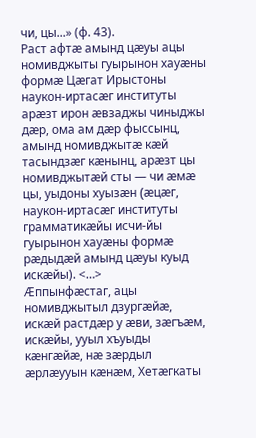чи, цы...» (ф. 43).
Раст афтæ амынд цæуы ацы номивджыты гуырынон хауæны формæ Цæгат Ирыстоны наукон-иртасæг институты арæзт ирон æвзаджы чиныджы дæр, ома ам дæр фыссынц, амынд номивджытæ кæй тасындзæг кæнынц, арæзт цы номивджытæй сты — чи æмæ цы, уыдоны хуызæн (æцæг, наукон-иртасæг институты грамматикæйы исчи-йы гуырынон хауæны формæ рæдыдæй амынд цæуы куыд искæйы). <…>
Æппынфæстаг, ацы номивджытыл дзургæйæ, искæй растдæр у æви, зæгъæм, искæйы, ууыл хъуыды кæнгæйæ, нæ зæрдыл æрлæууын кæнæм, Хетæгкаты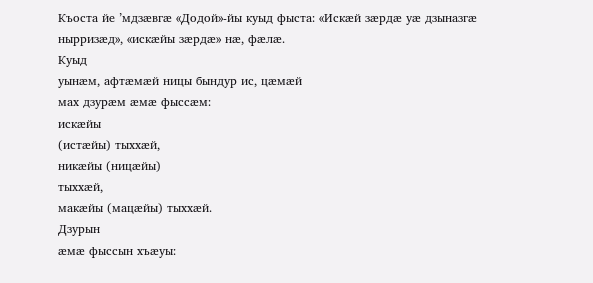Къоста йе ’мдзæвгæ «Додой»-йы куыд фыста: «Искæй зæрдæ уæ дзыназгæ нырризæд», «искæйы зæрдæ» нæ, фæлæ.
Куыд
уынæм, афтæмæй ницы бындур ис, цæмæй
мах дзурæм æмæ фыссæм:
искæйы
(истæйы) тыххæй,
никæйы (ницæйы)
тыххæй,
макæйы (мацæйы) тыххæй.
Дзурын
æмæ фыссын хъæуы: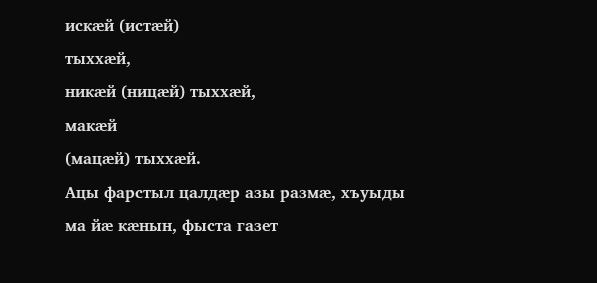искæй (истæй)
тыххæй,
никæй (ницæй) тыххæй,
макæй
(мацæй) тыххæй.
Ацы фарстыл цалдæр азы размæ, хъуыды ма йæ кæнын, фыста газет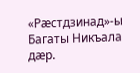«Рæстдзинад»-ы Багаты Никъала дæр.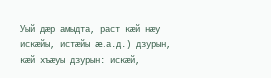Уый дæр амыдта, раст кæй нæу искæйы, истæйы æ.а.д.) дзурын, кæй хъæуы дзурын: искæй,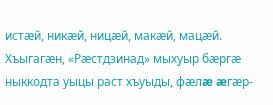истæй, никæй, ницæй, макæй, мацæй. Хъыгагæн, «Рæстдзинад» мыхуыр бæргæ ныккодта уыцы раст хъуыды, фæлæ æгæр-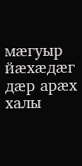мæгуыр йæхæдæг дæр арæх халы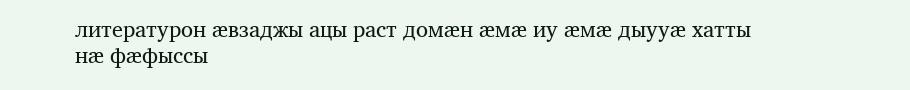литературон æвзаджы ацы раст домæн æмæ иу æмæ дыууæ хатты нæ фæфыссы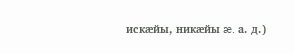искæйы, никæйы æ. а. д.)